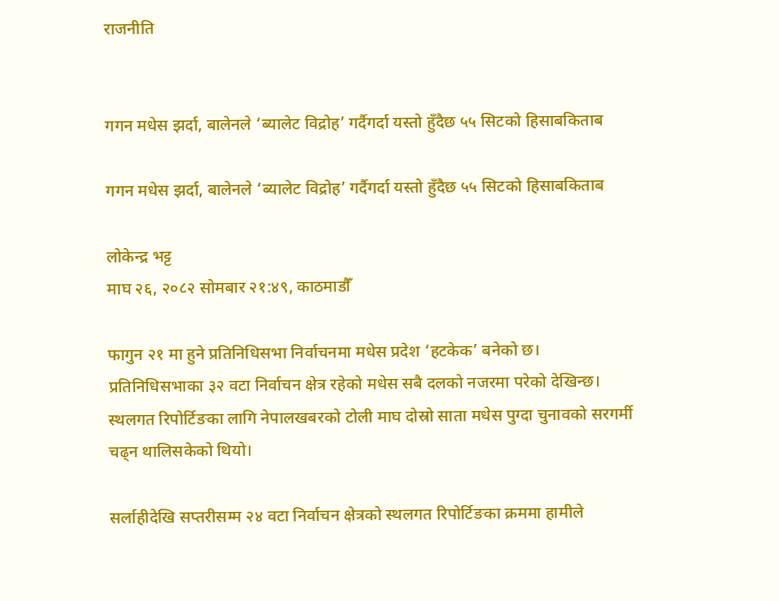राजनीति


गगन मधेस झर्दा, बालेनले ‘ब्यालेट विद्रोह’ गर्दैगर्दा यस्तो हुँदैछ ५५ सिटको हिसाबकिताब

गगन मधेस झर्दा, बालेनले ‘ब्यालेट विद्रोह’ गर्दैगर्दा यस्तो हुँदैछ ५५ सिटको हिसाबकिताब

लोकेन्द्र भट्ट
माघ २६, २०८२ सोमबार २१:४९, काठमाडौँ

फागुन २१ मा हुने प्रतिनिधिसभा निर्वाचनमा मधेस प्रदेश ‘हटकेक’ बनेको छ। प्रतिनिधिसभाका ३२ वटा निर्वाचन क्षेत्र रहेको मधेस सबै दलको नजरमा परेको देखिन्छ। स्थलगत रिपोर्टिङका लागि नेपालखबरको टोली माघ दोस्रो साता मधेस पुग्दा चुनावको सरगर्मी चढ्न थालिसकेको थियो।

सर्लाहीदेखि सप्तरीसम्म २४ वटा निर्वाचन क्षेत्रको स्थलगत रिपोर्टिङका क्रममा हामीले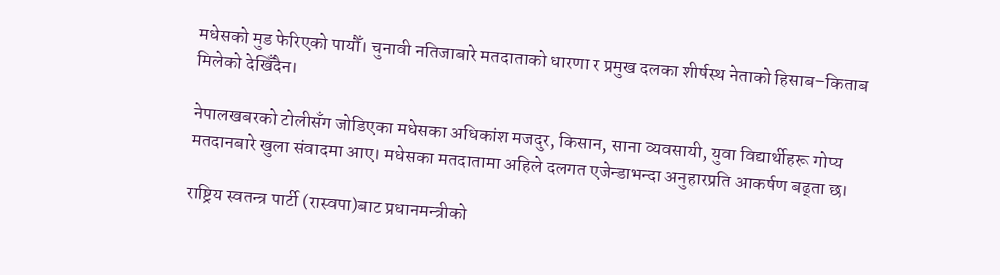मधेसको मुड फेरिएको पायौँ। चुनावी नतिजाबारे मतदाताको धारणा र प्रमुख दलका शीर्षस्थ नेताको हिसाब–किताब मिलेको देखिँदैन।

नेपालखबरको टोलीसँग जोडिएका मधेसका अधिकांश मजदुर, किसान, साना व्यवसायी, युवा विद्यार्थीहरू गोप्य मतदानबारे खुला संवादमा आए। मधेसका मतदातामा अहिले दलगत एजेन्डाभन्दा अनुहारप्रति आकर्षण बढ्ता छ।

राष्ट्रिय स्वतन्त्र पार्टी (रास्वपा)बाट प्रधानमन्त्रीको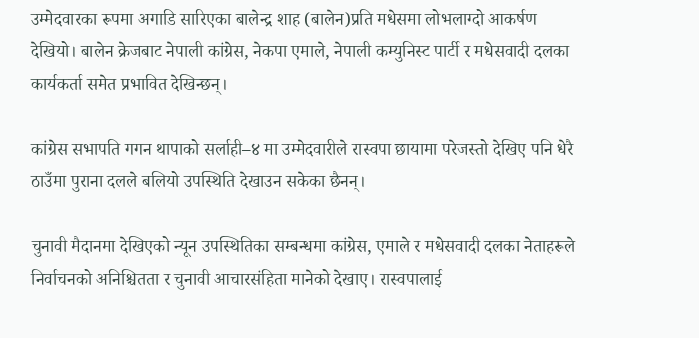उम्मेदवारका रूपमा अगाडि सारिएका बालेन्द्र शाह (बालेन)प्रति मधेसमा लोभलाग्दो आकर्षण देखियो। बालेन क्रेजबाट नेपाली कांग्रेस, नेकपा एमाले, नेपाली कम्युनिस्ट पार्टी र मधेसवादी दलका कार्यकर्ता समेत प्रभावित देखिन्छन्।

कांग्रेस सभापति गगन थापाको सर्लाही–४ मा उम्मेदवारीले रास्वपा छायामा परेजस्तो देखिए पनि धेरै ठाउँमा पुराना दलले बलियो उपस्थिति देखाउन सकेका छैनन्।

चुनावी मैदानमा देखिएको न्यून उपस्थितिका सम्बन्धमा कांग्रेस, एमाले र मधेसवादी दलका नेताहरूले निर्वाचनको अनिश्चितता र चुनावी आचारसंहिता मानेको देखाए। रास्वपालाई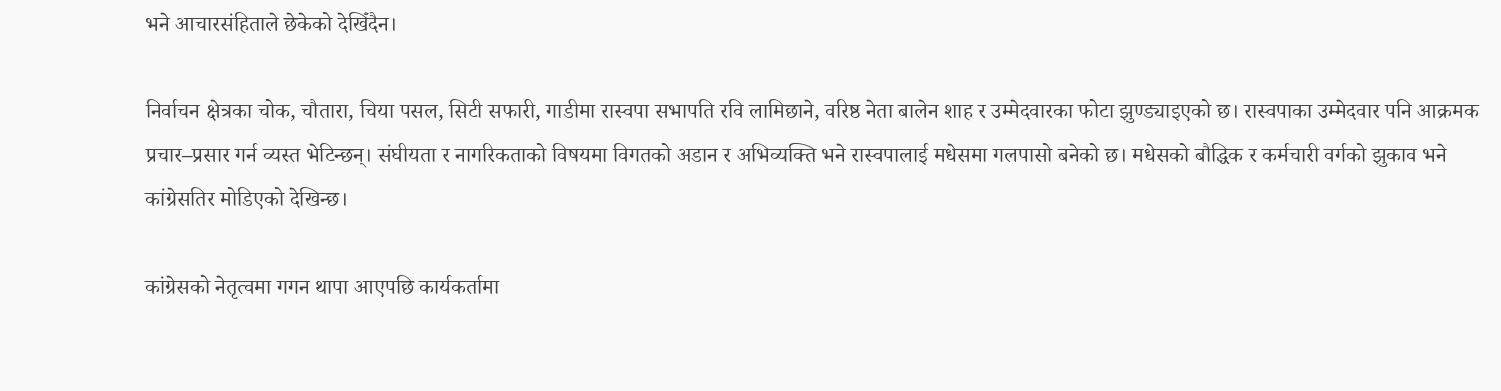भने आचारसंहिताले छेकेको देखिँदैन।

निर्वाचन क्षेत्रका चोक, चौतारा, चिया पसल, सिटी सफारी, गाडीमा रास्वपा सभापति रवि लामिछाने, वरिष्ठ नेता बालेन शाह र उम्मेदवारका फोटा झुण्ड्याइएको छ। रास्वपाका उम्मेदवार पनि आक्रमक प्रचार–प्रसार गर्न व्यस्त भेटिन्छन्। संघीयता र नागरिकताको विषयमा विगतको अडान र अभिव्यक्ति भने रास्वपालाई मधेसमा गलपासो बनेको छ। मधेसको बौद्धिक र कर्मचारी वर्गको झुकाव भने कांग्रेसतिर मोडिएको देखिन्छ।

कांग्रेसको नेतृत्वमा गगन थापा आएपछि कार्यकर्तामा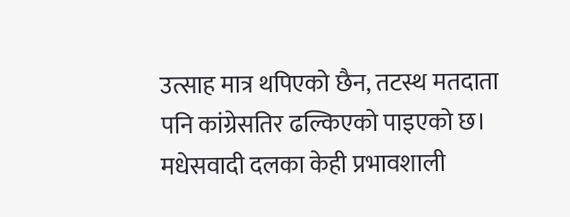उत्साह मात्र थपिएको छैन, तटस्थ मतदाता पनि कांग्रेसतिर ढल्किएको पाइएको छ। मधेसवादी दलका केही प्रभावशाली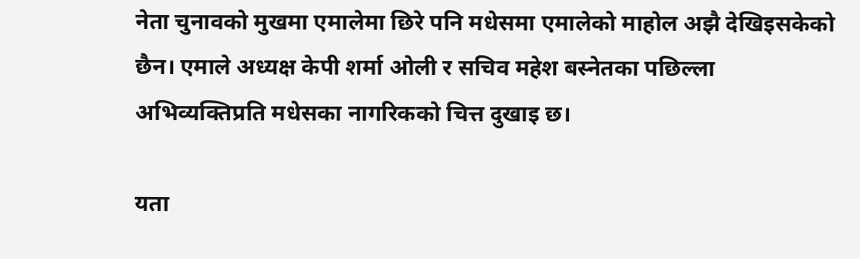नेता चुनावको मुखमा एमालेमा छिरे पनि मधेसमा एमालेको माहोल अझै देखिइसकेको छैन। एमाले अध्यक्ष केपी शर्मा ओली र सचिव महेश बस्नेतका पछिल्ला अभिव्यक्तिप्रति मधेसका नागरिकको चित्त दुखाइ छ।

यता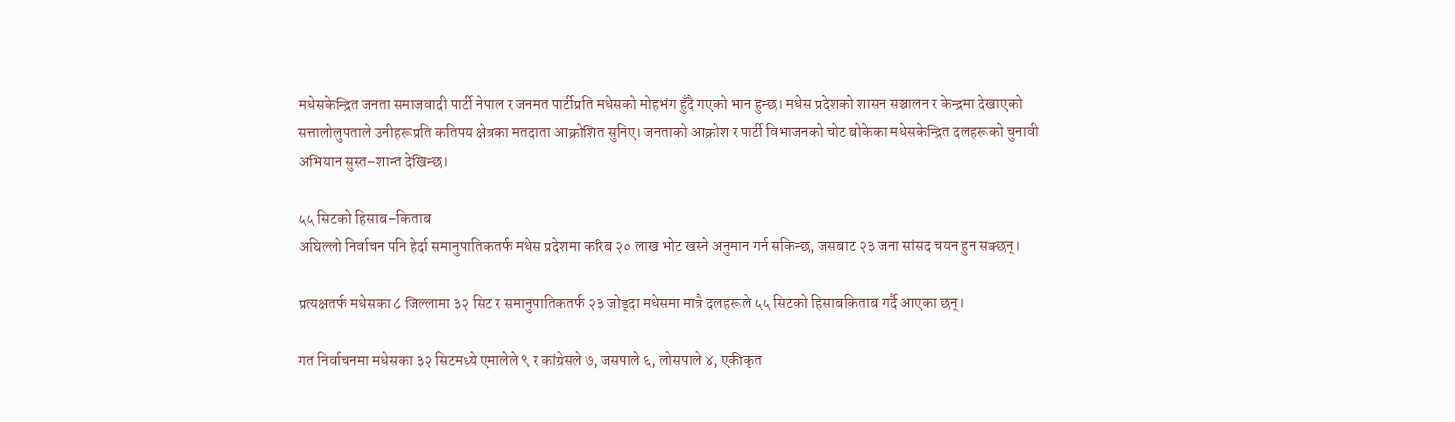मधेसकेन्द्रित जनता समाजवादी पार्टी नेपाल र जनमत पार्टीप्रति मधेसको मोहभंग हुँदै गएको भान हुन्छ। मधेस प्रदेशको शासन सञ्चालन र केन्द्रमा देखाएको सत्तालोलुपताले उनीहरूप्रति कतिपय क्षेत्रका मतदाता आक्रोशित सुनिए। जनताको आक्रोश र पार्टी विभाजनको चोट बोकेका मधेसकेन्द्रित दलहरूको चुनावी अभियान सुस्त–शान्त देखिन्छ।

५५ सिटको हिसाब–किताब
अघिल्लो निर्वाचन पनि हेर्दा समानुपातिकतर्फ मधेस प्रदेशमा करिब २० लाख भोट खस्ने अनुमान गर्न सकिन्छ, जसबाट २३ जना सांसद चयन हुन सक्छन्।

प्रत्यक्षतर्फ मधेसका ८ जिल्लामा ३२ सिट र समानुपातिकतर्फ २३ जोड्दा मधेसमा मात्रै दलहरूले ५५ सिटको हिसाबकिताब गर्दै आएका छन्।

गत निर्वाचनमा मधेसका ३२ सिटमध्ये एमालेले ९ र कांग्रेसले ७, जसपाले ६, लोसपाले ४, एकीकृत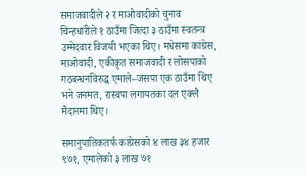समाजवादीले २ र माओवादीको चुनाव चिन्हधारीले १ ठाउँमा जित्दा ३ ठाउँमा स्वतन्त्र उम्मेदवार विजयी भएका थिए। मधेसमा कांग्रेस, माओवादी, एकीकृत समाजवादी र लोसपाको गठबन्धनविरुद्ध एमाले–जसपा एक ठाउँमा थिए भने जनमत, रास्वपा लगायतका दल एक्लै मैदानमा थिए।

समानुपातिकतर्फ कांग्रेसको ४ लाख ३४ हजार ९७१, एमालेको ३ लाख ७१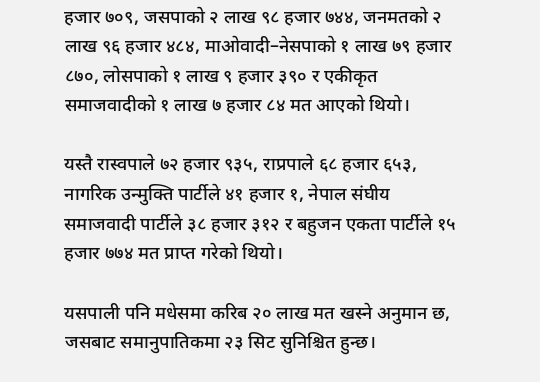हजार ७०९, जसपाको २ लाख ९८ हजार ७४४, जनमतको २ लाख ९६ हजार ४८४, माओवादी–नेसपाको १ लाख ७९ हजार ८७०, लोसपाको १ लाख ९ हजार ३९० र एकीकृत समाजवादीको १ लाख ७ हजार ८४ मत आएको थियो।

यस्तै रास्वपाले ७२ हजार ९३५, राप्रपाले ६८ हजार ६५३, नागरिक उन्मुक्ति पार्टीले ४१ हजार १, नेपाल संघीय समाजवादी पार्टीले ३८ हजार ३१२ र बहुजन एकता पार्टीले १५ हजार ७७४ मत प्राप्त गरेको थियो।

यसपाली पनि मधेसमा करिब २० लाख मत खस्ने अनुमान छ, जसबाट समानुपातिकमा २३ सिट सुनिश्चित हुन्छ।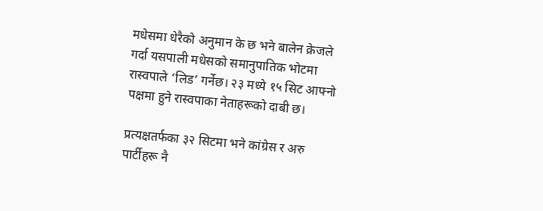मधेसमा धेरैको अनुमान के छ भने बालेन क्रेजले गर्दा यसपाली मधेसको समानुपातिक भोटमा रास्वपाले ‘लिड’ गर्नेछ। २३ मध्ये १५ सिट आफ्नो पक्षमा हुने रास्वपाका नेताहरूको दाबी छ।

प्रत्यक्षतर्फका ३२ सिटमा भने कांग्रेस र अरु पार्टीहरू नै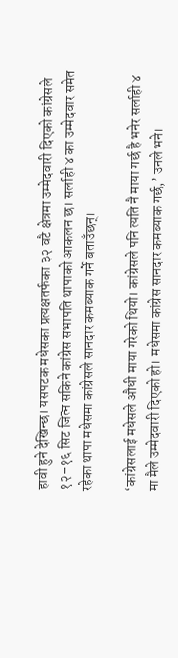हावी हुने देखिन्छ। यसपटक मधेसका प्रत्यक्षतर्फका ३२ वटै क्षेत्रमा उम्मेदवारी दिएको कांग्रेसले १२–१६ सिट जित्न सकिने कांग्रेस सभापति थापाको आकलन छ। सर्लाही ४ का उम्मेदवार समेत रहेका थापा मधेसमा कांग्रेसले सानदार कमब्याक गर्ने बताउँछन्।

‘कांग्रेसलाई मधेसले औधी माया गरेको थियो। कांग्रेसले पनि त्यति नै माया गर्छ है भनेर सर्लाही ४ मा मैले उम्मेदवारी दिएको हो। मधेसमा कांग्रेस सानदार कमब्याक गर्छ,’ उनले भने।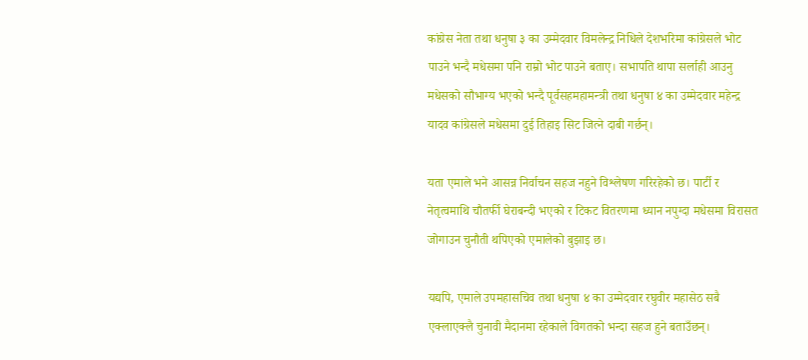कांग्रेस नेता तथा धनुषा ३ का उम्मेदवार विमलेन्द्र निधिले देशभरिमा कांग्रेसले भोट पाउने भन्दै मधेसमा पनि राम्रो भोट पाउने बताए। सभापति थापा सर्लाही आउनु मधेसको सौभाग्य भएको भन्दै पूर्वसहमहामन्त्री तथा धनुषा ४ का उम्मेदवार महेन्द्र यादव कांग्रेसले मधेसमा दुई तिहाइ सिट जित्ने दाबी गर्छन्।

यता एमाले भने आसन्न निर्वाचन सहज नहुने विश्लेषण गरिरहेको छ। पार्टी र नेतृत्वमाथि चौतर्फी घेराबन्दी भएको र टिकट वितरणमा ध्यान नपुग्दा मधेसमा विरासत जोगाउन चुनौती थपिएको एमालेको बुझाइ छ।

यद्यपि, एमाले उपमहासचिव तथा धनुषा ४ का उम्मेदवार रघुवीर महासेठ सबै एक्लाएक्लै चुनावी मैदानमा रहेकाले विगतको भन्दा सहज हुने बताउँछन्।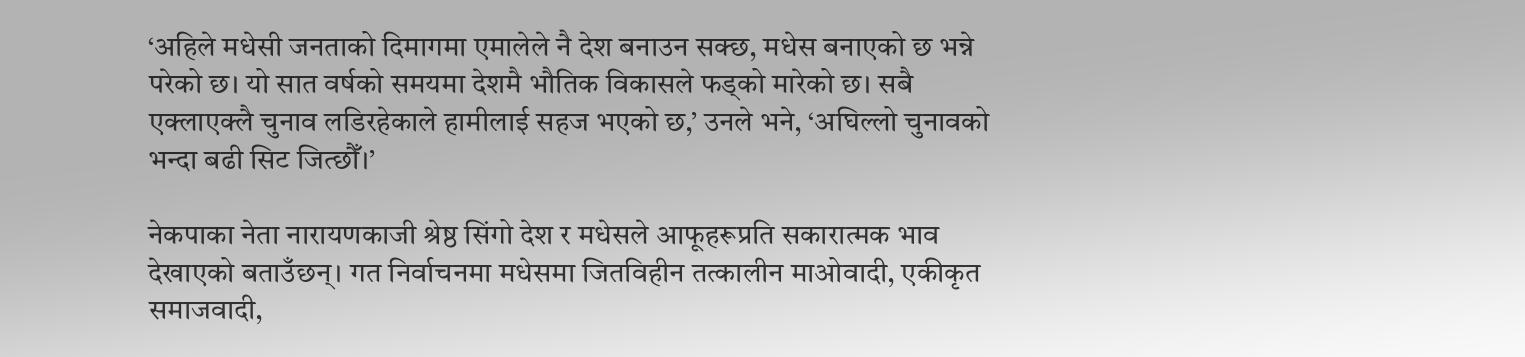‘अहिले मधेसी जनताको दिमागमा एमालेले नै देश बनाउन सक्छ, मधेस बनाएको छ भन्ने परेको छ। यो सात वर्षको समयमा देशमै भौतिक विकासले फड्को मारेको छ। सबै एक्लाएक्लै चुनाव लडिरहेकाले हामीलाई सहज भएको छ,’ उनले भने, ‘अघिल्लो चुनावको भन्दा बढी सिट जित्छौँ।’

नेकपाका नेता नारायणकाजी श्रेष्ठ सिंगो देश र मधेसले आफूहरूप्रति सकारात्मक भाव देखाएको बताउँछन्। गत निर्वाचनमा मधेसमा जितविहीन तत्कालीन माओवादी, एकीकृत समाजवादी,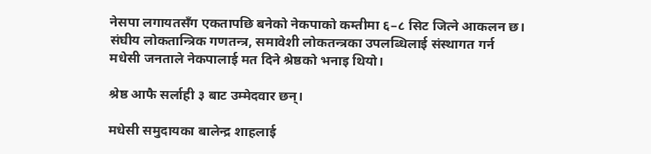नेसपा लगायतसँग एकतापछि बनेको नेकपाको कम्तीमा ६–८ सिट जित्ने आकलन छ। संघीय लोकतान्त्रिक गणतन्त्र, समावेशी लोकतन्त्रका उपलब्धिलाई संस्थागत गर्न मधेसी जनताले नेकपालाई मत दिने श्रेष्ठको भनाइ थियो।

श्रेष्ठ आफै सर्लाही ३ बाट उम्मेदवार छन्।

मधेसी समुदायका बालेन्द्र शाहलाई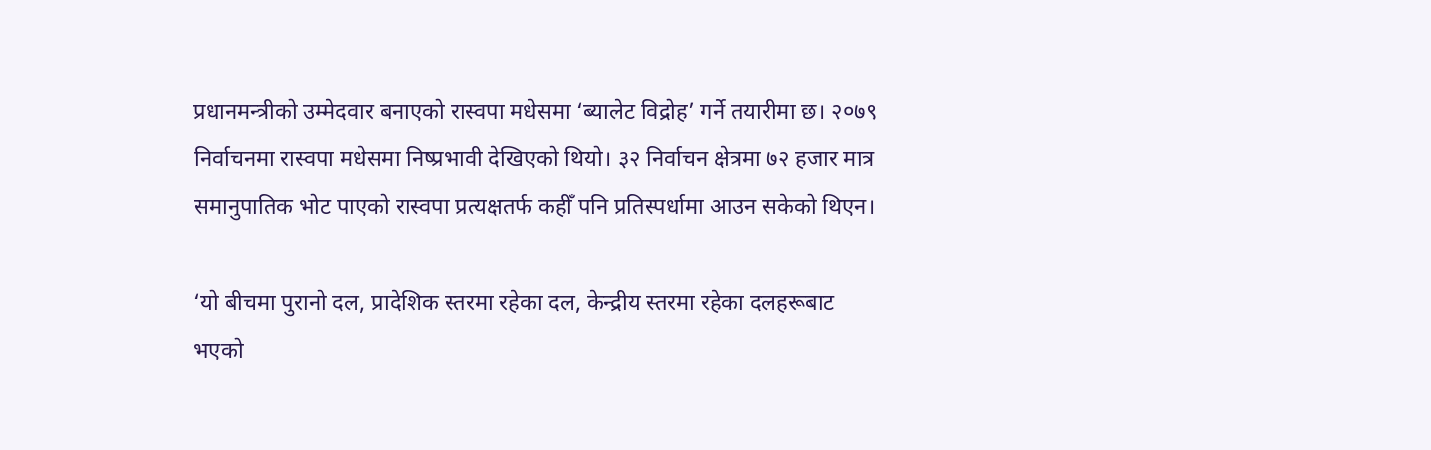प्रधानमन्त्रीको उम्मेदवार बनाएको रास्वपा मधेसमा ‘ब्यालेट विद्रोह’ गर्ने तयारीमा छ। २०७९ निर्वाचनमा रास्वपा मधेसमा निष्प्रभावी देखिएको थियो। ३२ निर्वाचन क्षेत्रमा ७२ हजार मात्र समानुपातिक भोट पाएको रास्वपा प्रत्यक्षतर्फ कहीँ पनि प्रतिस्पर्धामा आउन सकेको थिएन।

‘यो बीचमा पुरानो दल, प्रादेशिक स्तरमा रहेका दल, केन्द्रीय स्तरमा रहेका दलहरूबाट भएको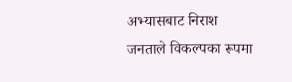अभ्यासबाट निराश जनताले विकल्पका रूपमा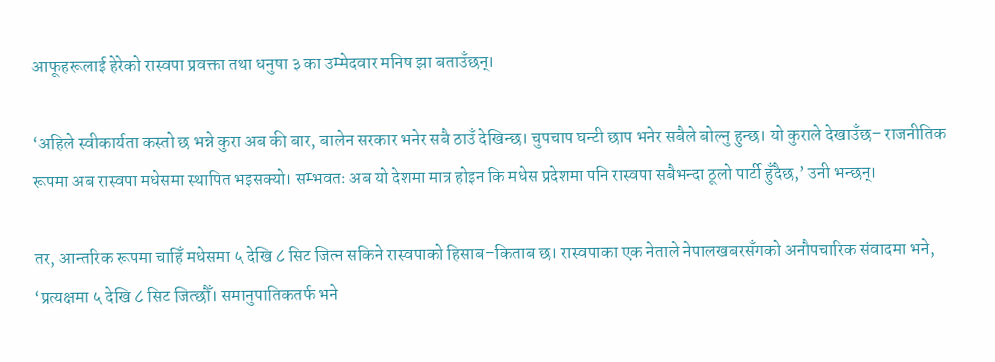आफूहरूलाई हेरेको रास्वपा प्रवक्ता तथा धनुषा ३ का उम्मेदवार मनिष झा बताउँछन्।

‘अहिले स्वीकार्यता कस्तो छ भन्ने कुरा अब की बार, बालेन सरकार भनेर सबै ठाउँ देखिन्छ। चुपचाप घन्टी छाप भनेर सबैले बोल्नु हुन्छ। यो कुराले देखाउँछ– राजनीतिक रूपमा अब रास्वपा मधेसमा स्थापित भइसक्यो। सम्भवतः अब यो देशमा मात्र होइन कि मधेस प्रदेशमा पनि रास्वपा सबैभन्दा ठूलो पार्टी हुँदैछ,’ उनी भन्छन्।

तर, आन्तरिक रूपमा चाहिँ मधेसमा ५ देखि ८ सिट जित्न सकिने रास्वपाको हिसाब–किताब छ। रास्वपाका एक नेताले नेपालखबरसँगको अनौपचारिक संवादमा भने, ‘प्रत्यक्षमा ५ देखि ८ सिट जित्छौँ। समानुपातिकतर्फ भने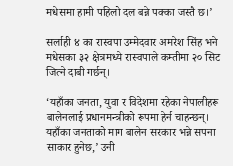मधेसमा हामी पहिलो दल बन्ने पक्का जस्तै छ।’

सर्लाही ४ का रास्वपा उम्मेदवार अमरेश सिंह भने मधेसका ३२ क्षेत्रमध्ये रास्वपाले कम्तीमा २० सिट जित्ने दाबी गर्छन्।

‘यहाँका जनता, युवा र विदेशमा रहेका नेपालीहरू बालेनलाई प्रधानमन्त्रीको रूपमा हेर्न चाहन्छन्। यहाँका जनताको माग बालेन सरकार भन्ने सपना साकार हुनेछ,’ उनी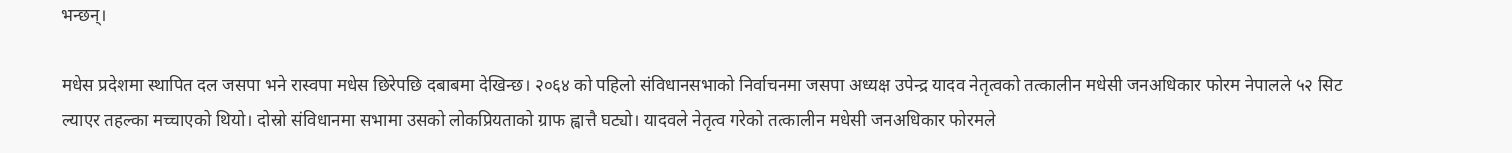भन्छन्।

मधेस प्रदेशमा स्थापित दल जसपा भने रास्वपा मधेस छिरेपछि दबाबमा देखिन्छ। २०६४ को पहिलो संविधानसभाको निर्वाचनमा जसपा अध्यक्ष उपेन्द्र यादव नेतृत्वको तत्कालीन मधेसी जनअधिकार फोरम नेपालले ५२ सिट ल्याएर तहल्का मच्चाएको थियो। दोस्रो संविधानमा सभामा उसको लोकप्रियताको ग्राफ ह्वात्तै घट्यो। यादवले नेतृत्व गरेको तत्कालीन मधेसी जनअधिकार फोरमले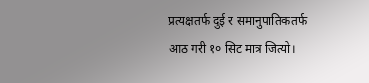प्रत्यक्षतर्फ दुई र समानुपातिकतर्फ आठ गरी १० सिट मात्र जित्यो।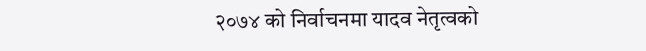२०७४ को निर्वाचनमा यादव नेतृत्वको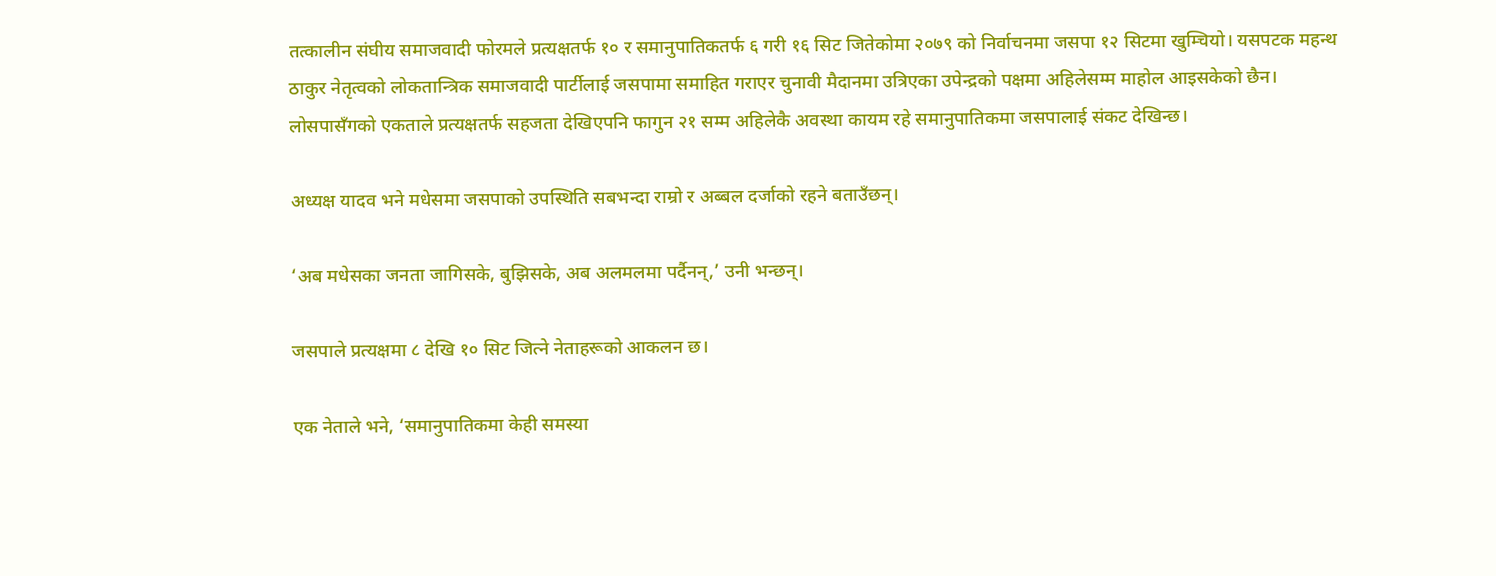तत्कालीन संघीय समाजवादी फोरमले प्रत्यक्षतर्फ १० र समानुपातिकतर्फ ६ गरी १६ सिट जितेकोमा २०७९ को निर्वाचनमा जसपा १२ सिटमा खुम्चियो। यसपटक महन्थ ठाकुर नेतृत्वको लोकतान्त्रिक समाजवादी पार्टीलाई जसपामा समाहित गराएर चुनावी मैदानमा उत्रिएका उपेन्द्रको पक्षमा अहिलेसम्म माहोल आइसकेको छैन। लोसपासँगको एकताले प्रत्यक्षतर्फ सहजता देखिएपनि फागुन २१ सम्म अहिलेकै अवस्था कायम रहे समानुपातिकमा जसपालाई संकट देखिन्छ।

अध्यक्ष यादव भने मधेसमा जसपाको उपस्थिति सबभन्दा राम्रो र अब्बल दर्जाको रहने बताउँछन्।

‘अब मधेसका जनता जागिसके, बुझिसके, अब अलमलमा पर्दैनन्,’ उनी भन्छन्।

जसपाले प्रत्यक्षमा ८ देखि १० सिट जित्ने नेताहरूको आकलन छ।

एक नेताले भने, ‘समानुपातिकमा केही समस्या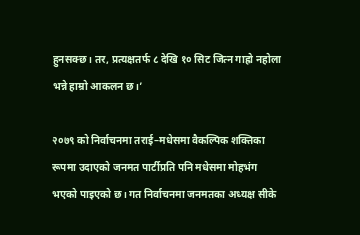हुनसक्छ। तर, प्रत्यक्षतर्फ ८ देखि १० सिट जित्न गाह्रो नहोला भन्ने हाम्रो आकलन छ।’

२०७९ को निर्वाचनमा तराई–मधेसमा वैकल्पिक शक्तिका रूपमा उदाएको जनमत पार्टीप्रति पनि मधेसमा मोहभंग भएको पाइएको छ। गत निर्वाचनमा जनमतका अध्यक्ष सीके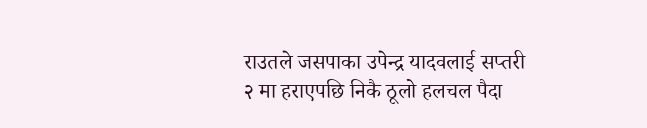राउतले जसपाका उपेन्द्र यादवलाई सप्तरी २ मा हराएपछि निकै ठूलो हलचल पैदा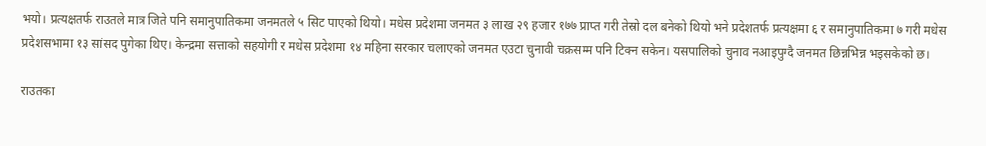भयो। प्रत्यक्षतर्फ राउतले मात्र जिते पनि समानुपातिकमा जनमतले ५ सिट पाएको थियो। मधेस प्रदेशमा जनमत ३ लाख २९ हजार १७७ प्राप्त गरी तेस्रो दल बनेको थियो भने प्रदेशतर्फ प्रत्यक्षमा ६ र समानुपातिकमा ७ गरी मधेस प्रदेशसभामा १३ सांसद पुगेका थिए। केन्द्रमा सत्ताको सहयोगी र मधेस प्रदेशमा १४ महिना सरकार चलाएको जनमत एउटा चुनावी चक्रसम्म पनि टिक्न सकेन। यसपालिको चुनाव नआइपुग्दै जनमत छिन्नभिन्न भइसकेको छ।

राउतका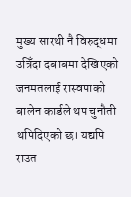मुख्य सारथी नै विरुद्धमा उत्रिँदा दबाबमा देखिएको जनमतलाई रास्वपाको बालेन कार्डले थप चुनौती थपिदिएको छ। यद्यपि राउत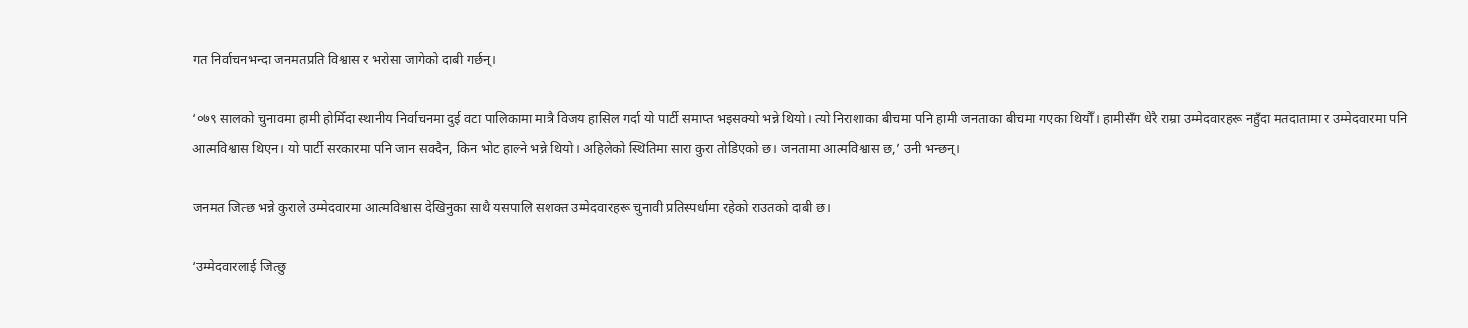गत निर्वाचनभन्दा जनमतप्रति विश्वास र भरोसा जागेको दाबी गर्छन्।

‘०७९ सालको चुनावमा हामी होमिँदा स्थानीय निर्वाचनमा दुई वटा पालिकामा मात्रै विजय हासिल गर्दा यो पार्टी समाप्त भइसक्यो भन्ने थियो। त्यो निराशाका बीचमा पनि हामी जनताका बीचमा गएका थियौँ। हामीसँग धेरै राम्रा उम्मेदवारहरू नहुँदा मतदातामा र उम्मेदवारमा पनि आत्मविश्वास थिएन। यो पार्टी सरकारमा पनि जान सक्दैन, किन भोट हाल्ने भन्ने थियो। अहिलेको स्थितिमा सारा कुरा तोडिएको छ। जनतामा आत्मविश्वास छ,’ उनी भन्छन्।

जनमत जित्छ भन्ने कुराले उम्मेदवारमा आत्मविश्वास देखिनुका साथै यसपालि सशक्त उम्मेदवारहरू चुनावी प्रतिस्पर्धामा रहेको राउतको दाबी छ।

‘उम्मेदवारलाई जित्छु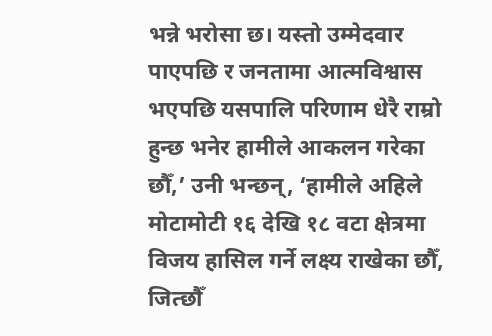भन्ने भरोसा छ। यस्तो उम्मेदवार पाएपछि र जनतामा आत्मविश्वास भएपछि यसपालि परिणाम धेरै राम्रो हुन्छ भनेर हामीले आकलन गरेका छौँ,’ उनी भन्छन्, ‘हामीले अहिले मोटामोटी १६ देखि १८ वटा क्षेत्रमा विजय हासिल गर्ने लक्ष्य राखेका छौँ, जित्छौँ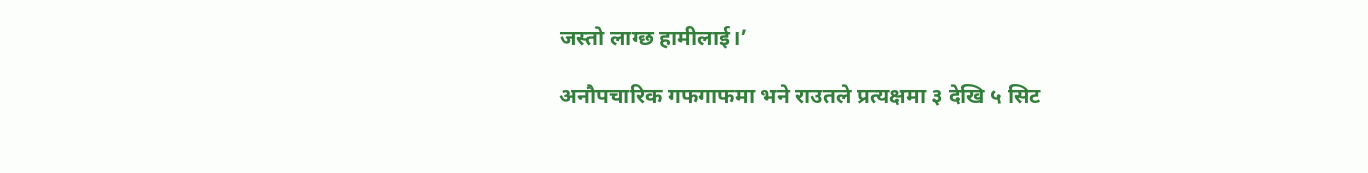जस्तो लाग्छ हामीलाई।’

अनौपचारिक गफगाफमा भने राउतले प्रत्यक्षमा ३ देखि ५ सिट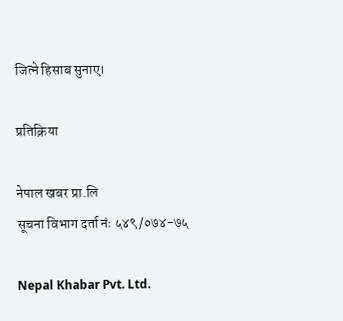जित्ने हिसाब सुनाए।

प्रतिक्रिया

नेपाल खबर प्रा.लि
सूचना विभाग दर्ता नंः ५४९/०७४-७५

Nepal Khabar Pvt. Ltd.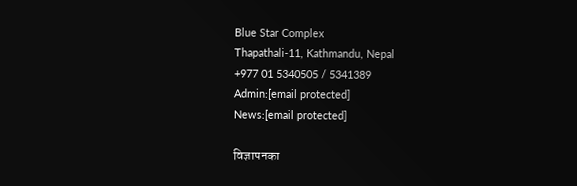Blue Star Complex
Thapathali-11, Kathmandu, Nepal
+977 01 5340505 / 5341389
Admin:[email protected]
News:[email protected]

विज्ञापनका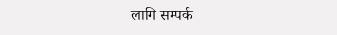लागि सम्पर्क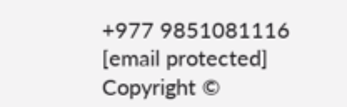+977 9851081116
[email protected]
Copyright ©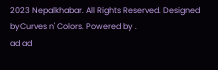2023 Nepalkhabar. All Rights Reserved. Designed byCurves n' Colors. Powered by .
ad ad